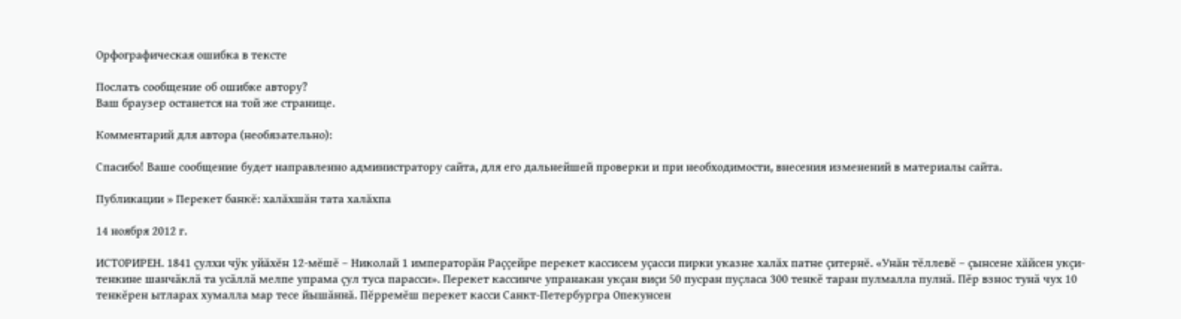Орфографическая ошибка в тексте

Послать сообщение об ошибке автору?
Ваш браузер останется на той же странице.

Комментарий для автора (необязательно):

Спасибо! Ваше сообщение будет направленно администратору сайта, для его дальнейшей проверки и при необходимости, внесения изменений в материалы сайта.

Публикации » Перекет банкĕ: халăхшăн тата халăхпа

14 ноября 2012 г.

ИСТОРИРЕН. 1841 çулхи чÿк уйăхĕн 12-мĕшĕ – Николай 1 императорăн Раççейре перекет кассисем уçасси пирки указне халăх патне çитернĕ. «Унăн тĕллевĕ – çынсене хăйсен укçи-тенкине шанчăклă та усăллă мелпе упрама çул туса парасси». Перекет кассинче упранакан укçан виçи 50 пусран пуçласа 300 тенкĕ таран пулмалла пулнă. Пĕр взнос тунă чух 10 тенкĕрен ытларах хумалла мар тесе йышăннă. Пĕрремĕш перекет касси Санкт-Петербургра Опекунсен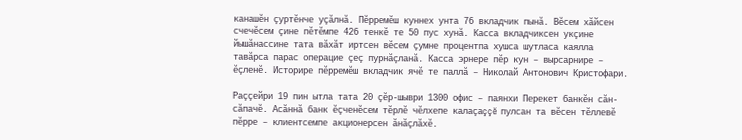канашĕн çуртĕнче уçăлнă. Пĕрремĕш куннех унта 76 вкладчик пынă. Вĕсем хăйсен счечĕсем çине пĕтĕмпе 426 тенкĕ те 50 пус хунă. Касса вкладчиксен укçине йышăнассине тата вăхăт иртсен вĕсем çумне процентпа хушса шутласа каялла тавăрса парас операцие çеç пурнăçланă. Касса эрнере пĕр кун – вырсарнире – ĕçленĕ. Историре пĕрремĕш вкладчик ячĕ те паллă – Николай Антонович Кристофари.

Раççейри 19 пин ытла тата 20 çĕр-шыври 1300 офис – паянхи Перекет банкĕн сăн-сăпачĕ. Асăннă банк ĕçченĕсем тĕрлĕ чĕлхепе калаçаççĕ пулсан та вĕсен тĕллевĕ пĕрре – клиентсемпе акционерсен ăнăçлăхĕ.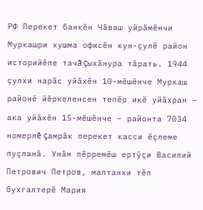РФ Перекет банкĕн Чăваш уйрăмĕнчи Муркашри хушма офисĕн кун-çулĕ район историйĕпе тачă çыхăнура тăрать. 1944 çулхи нарăс уйăхĕн 10-мĕшĕнче Муркаш районĕ йĕркеленсен тепĕр икĕ уйăхран – ака уйăхĕн 15-мĕшĕнче – районта 7034 номерлĕ çамрăк перекет касси ĕçлеме пуçланă. Унăн пĕрремĕш ертÿçи Василий Петрович Петров, малтанхи тĕп бухгалтерĕ Мария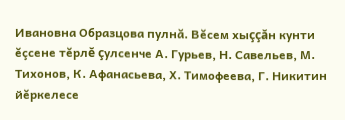Ивановна Образцова пулнă. Вĕсем хыççăн кунти ĕçсене тĕрлĕ çулсенче А. Гурьев, Н. Савельев, М. Тихонов, К. Афанасьева, Х. Тимофеева, Г. Никитин йĕркелесе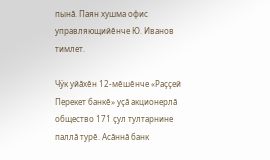пынă. Паян хушма офис управляющийĕнче Ю. Иванов тимлет.

Чÿк уйăхĕн 12-мĕшĕнче «Раççей Перекет банкĕ» уçă акционерлă общество 171 çул тултарнине паллă турĕ. Асăннă банк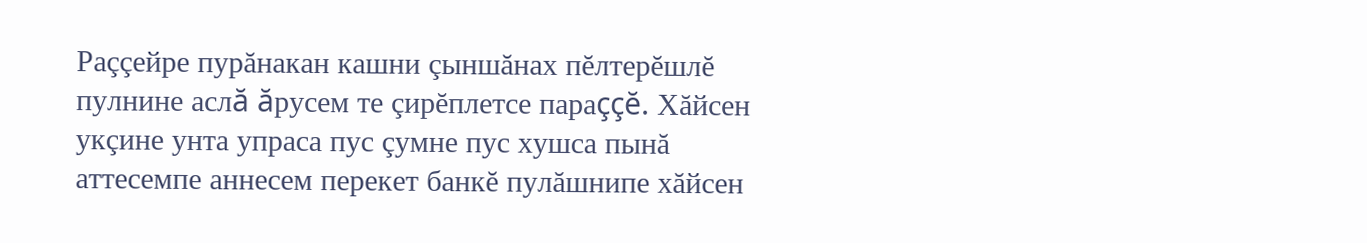Раççейре пурăнакан кашни çыншăнах пĕлтерĕшлĕ пулнине аслă ăрусем те çирĕплетсе параççĕ. Хăйсен укçине унта упраса пус çумне пус хушса пынă аттесемпе аннесем перекет банкĕ пулăшнипе хăйсен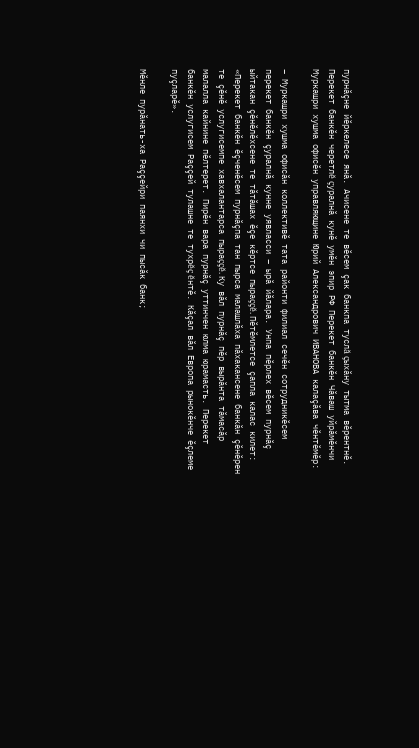пурнăçне йĕркелесе янă. Ачисене те вĕсем çак банкпа туслă çыхăну тытма вĕрентнĕ. Перекет банкĕн черетлĕ çуралнă кунĕ умĕн эпир РФ Перекет банкĕн Чăваш уйрăмĕнчи Муркашри хушма офисĕн управляющине Юрий Александрович ИВАНОВА калаçăва чĕнтĕмĕр:

– Муркашри хушма офисăн коллективĕ тата районти филиал сечĕн сотрудникĕсем перекет банкĕн çуралнă кунне уявласси – ырă йăлара. Унпа пĕрлех вĕсем пурнăç ыйтакан çĕнĕлĕхсене те тăтăшах ĕçе кĕртсе пыраççĕ. Пĕтĕмлетсе çапла калас килет: «Перекет банкĕн ĕçченĕсем пурнăçпа тан пырса малашлăха пăхакансене банкăн çĕнĕрен те çĕнĕ услугисемпе хавхалантарса пыраççĕ. Ку вăл пурнăç пĕр вырăнта тăмасăр малалла кайнине пĕлтерет. Пирĕн вара пурнăç уттинчен юлма юрамасть. Перекет банкĕн услугисем Раççей тулашне те тухрĕç ĕнтĕ. Кăçал вăл Европа рынокĕнче ĕçлеме пуçларĕ».

Мĕнле пурăнать-ха Раççейри паянхи чи пысăк банк;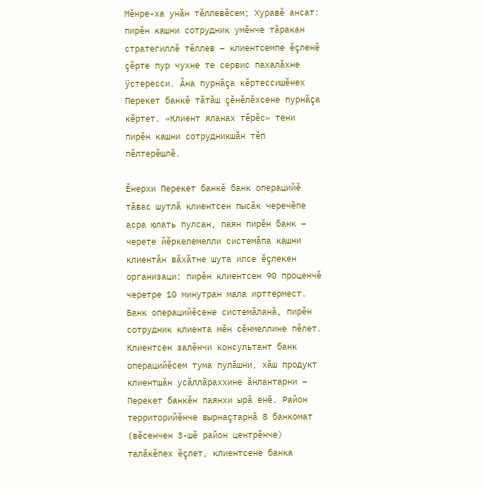Мĕнре-ха унăн тĕллевĕсем; Хуравĕ ансат: пирĕн кашни сотрудник умĕнче тăракан стратегиллĕ тĕллев – клиентсемпе ĕçленĕ çĕрте пур чухне те сервис пахалăхне ÿстересси. Ăна пурнăçа кĕртессишĕнех Перекет банкĕ тăтăш çĕнĕлĕхсене пурнăçа кĕртет. «Клиент яланах тĕрĕс» тени пирĕн кашни сотрудникшăн тĕп пĕлтерĕшлĕ.

Ĕнерхи Перекет банкĕ банк операцийĕ тăвас шутлă клиентсен пысăк черечĕпе асра юлать пулсан, паян пирĕн банк – черете йĕркелемелли системăпа кашни клиентăн вăхăтне шута илсе ĕçлекен организаци: пирĕн клиентсен 90 проценчĕ черетре 10 минутран мала ирттермест. Банк операцийĕсене системăланă, пирĕн сотрудник клиента мĕн сĕнмеллине пĕлет. Клиентсен залĕнчи консультант банк операцийĕсем тума пулăшни, хăш продукт клиентшăн усăллăраххине ăнлантарни – Перекет банкĕн паянхи ырă енĕ. Район территорийĕнче вырнаçтарнă 8 банкомат (вĕсенчен 3-шĕ район центрĕнче) талăкĕпех ĕçлет, клиентсене банка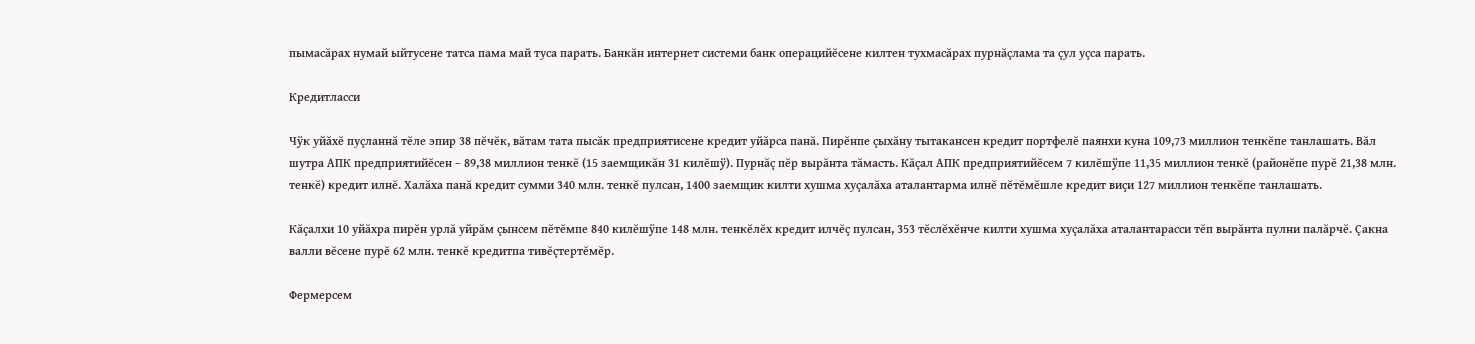пымасăрах нумай ыйтусене татса пама май туса парать. Банкăн интернет системи банк операцийĕсене килтен тухмасăрах пурнăçлама та çул уçса парать.

Кредитласси

Чÿк уйăхĕ пуçланнă тĕле эпир 38 пĕчĕк, вăтам тата пысăк предприятисене кредит уйăрса панă. Пирĕнпе çыхăну тытакансен кредит портфелĕ паянхи куна 109,73 миллион тенкĕпе танлашать. Вăл шутра АПК предприятийĕсен – 89,38 миллион тенкĕ (15 заемщикăн 31 килĕшÿ). Пурнăç пĕр вырăнта тăмасть. Кăçал АПК предприятийĕсем 7 килĕшÿпе 11,35 миллион тенкĕ (районĕпе пурĕ 21,38 млн. тенкĕ) кредит илнĕ. Халăха панă кредит сумми 340 млн. тенкĕ пулсан, 1400 заемщик килти хушма хуçалăха аталантарма илнĕ пĕтĕмĕшле кредит виçи 127 миллион тенкĕпе танлашать.

Кăçалхи 10 уйăхра пирĕн урлă уйрăм çынсем пĕтĕмпе 840 килĕшÿпе 148 млн. тенкĕлĕх кредит илчĕç пулсан, 353 тĕслĕхĕнче килти хушма хуçалăха аталантарасси тĕп вырăнта пулни палăрчĕ. Çакна валли вĕсене пурĕ 62 млн. тенкĕ кредитпа тивĕçтертĕмĕр.

Фермерсем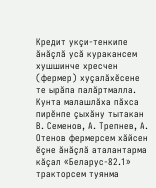Кредит укçи-тенкипе ăнăçлă усă куракансем хушшинче хресчен (фермер) хуçалăхĕсене те ырăпа палăртмалла. Кунта малашлăха пăхса пирĕнпе çыхăну тытакан В. Семенов, А. Трепнев, А. Отенов фермерсем хăйсен ĕçне ăнăçлă аталантарма кăçал «Беларус-82.1» тракторсем туянма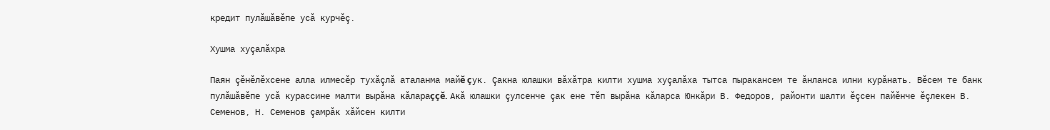кредит пулăшăвĕпе усă курчĕç.

Хушма хуçалăхра

Паян çĕнĕлĕхсене алла илмесĕр тухăçлă аталанма майĕ çук. Çакна юлашки вăхăтра килти хушма хуçалăха тытса пыракансем те ăнланса илни курăнать. Вĕсем те банк пулăшăвĕпе усă курассине малти вырăна кăлараççĕ. Акă юлашки çулсенче çак ене тĕп вырăна кăларса Юнкăри В. Федоров, районти шалти ĕçсен пайĕнче ĕçлекен В. Семенов, Н. Семенов çамрăк хăйсен килти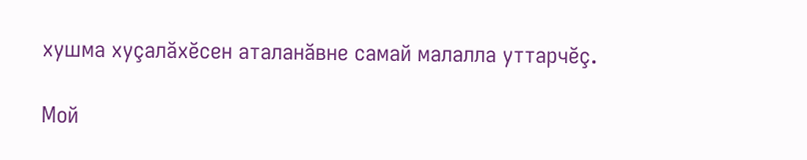хушма хуçалăхĕсен аталанăвне самай малалла уттарчĕç.

Мой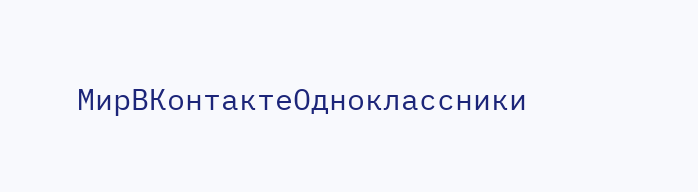МирВКонтактеОдноклассники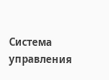Система управления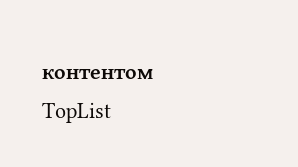контентом
TopList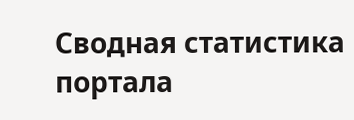Сводная статистика портала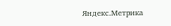Яндекс.Метрика